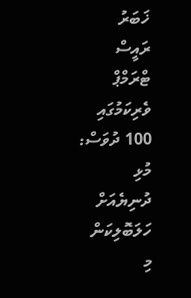ޚަބަރު
ރައީސް ޓްރަމްޕް ވެރިކަމުގައި 100 ދުވަސް: މުޅި ދުނިޔެއަށް ހަލަބޮލިކަން
މި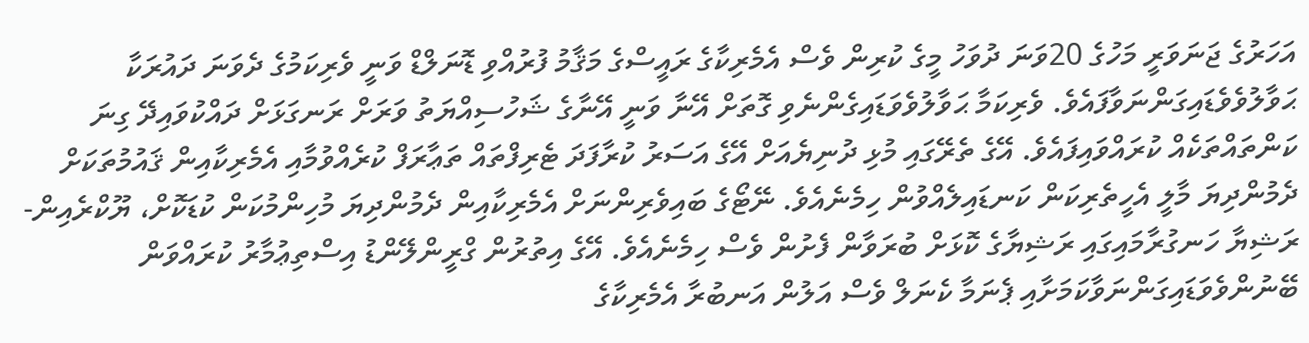އަހަރުގެ ޖަނަވަރީ މަހުގެ 20ވަނަ ދުވަހު މީގެ ކުރިން ވެސް އެމެރިކާގެ ރައީސްގެ މަޤާމު ފުރުއްވި ޑޮނަލްޑް ވަނީ ވެރިކަމުގެ ދެވަނަ ދައުރަކާ ޙަވާލުވެވެޑައިގަންނަވާފައެވެ. ވެރިކަމާ ޙަވާލުވެވަޑައިގެންނެވި ގޮތަށް އޭނާ ވަނީ އޭނާގެ ޝަހުސިއްޔަތު ވަރަށް ރަނގަޅަށް ދައްކުވައިދޭ ގިނަ ކަންތައްތަކެއް ކުރައްވައިފައެވެ. އޭގެ ތެރޭގައި މުޅި ދުނިޔެއަށް އޭގެ އަސަރު ކުރާފަދަ ޓެރިފްތައް ތަޢާރަފް ކުރެއްވުމާއި އެމެރިކާއިން ޤައުމުތަކަށް ދެމުންދިޔަ މާލީ އެހީތެރިކަން ކަނޑައިލެއްވުން ހިމެނެއެވެ. ނޭޓޯގެ ބައިވެރިންނަށް އެމެރިކާއިން ދެމުންދިޔަ މުހިންމުކަން ކުޑަކޮށް، ޔޫކްރެއިން-ރަޝިޔާ ހަނގުރާމައިގައި ރަޝިޔާގެ ކޮޅަށް ބުރަވާން ފެށުން ވެސް ހިމެނެއެވެ. އޭގެ އިތުރުން ގްރީންލޭންޑު އިސްތިޢުމާރު ކުރައްވަން ބޭނުންވެވަޑައިގަންނަވާކަމަށާއި ޕެނަމާ ކެނަލް ވެސް އަލުން އަނބުރާ އެމެރިކާގެ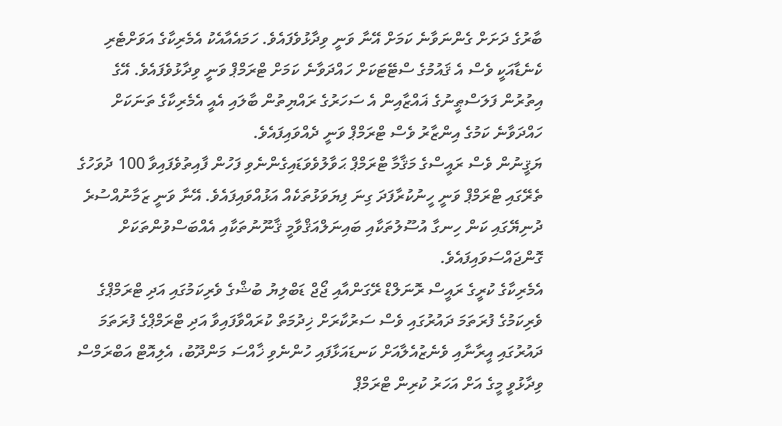ބާރުގެ ދަށަށް ގެންނަވާނެ ކަމަށް އޭނާ ވަނީ ވިދާޅުވެފައެވެ. ހަމައެއާއެކު އެމެރިކާގެ އަވަށްޓެރި ކެނެޑާއަކީ ވެސް އެ ޤައުމުގެ ސްޓޭޓަކަށް ހައްދަވާނެ ކަމަށް ޓްރަމްޕް ވަނީ ވިދާޅުވެފައެވެ. އޭގެ އިތުރުން ފަލަސްޠީނުގެ ޣައްޒާއިން އެ ސަހަރުގެ ރައްޔިތުން ބާލައި އެއީ އެމެރިކާގެ ތަނަކަށް ހައްދަވާނެ ކަމުގެ އިންޒާރު ވެސް ޓްރަމްޕް ވަނީ ދެއްވައިފައެވެ.
ޔަޤީނުން ވެސް ރައީސްގެ މަޤާމާ ޓްރަމްޕް ޙަވާލުވެވަޑައިގެންނެވި ފަހުން ފާއިތުވެފައިވާ 100 ދުވަހުގެ ތެރޭގައި ޓްރަމްޕް ވަނީ ހީނުކުރާފަދަ ގިނަ ފިޔަވަޅުތަކެއް އަޅުއްވައިފައެވެ. އޭނާ ވަނީ ޒަމާނުއްސުރެ ދުނިޔޭގައި ކަން ހިނގާ އުސޫލުތަކާއި ބައިނަލްއަޤްވާމީ ޤާނޫނުތަކާއި އެއްބަސްވުންތަކަށް ގޮންޖައްސަވައިފައެވެ.
އެމެރިކާގެ ކުރީގެ ރައީސް ރޮނަލްޑް ރޭގަންއާއި ޖޯޖް ޑަބްލިޔު ބުޝްގެ ވެރިކަމުގައި އަދި ޓްރަމްޕްގެ ވެރިކަމުގެ ފުރަތަމަ ދައުރުގައި ވެސް ސަރުކާރަށް ޚިދުމަތް ކުރައްވާފައިވާ އަދި ޓްރަމްޕްގެ ފުރަތަމަ ދައުރުގައި އީރާނާއި ވެނެޒުއެލާއަށް ކަނޑައަޅާފައި ހުންނެވި ޚާއްސަ މަންދޫބު، އެލިއޮޓް އަބްރަމްސް ވިދާޅުވީ މީގެ އަށް އަހަރު ކުރިން ޓްރަމްޕް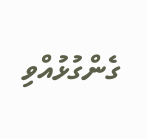ގެންގުޅުއްވި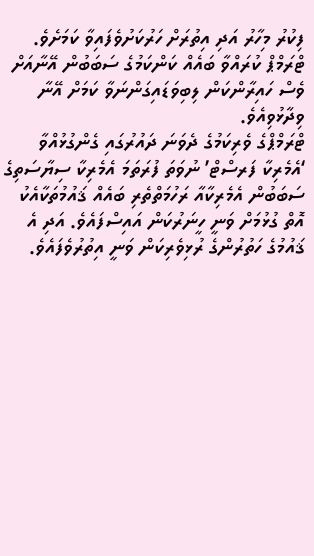ފިކުރު މިހާރު އަދި އިތުރަށް ހަރުކަށުވެފައިވާ ކަމަށެވެ. ޓްރަމްޕް ކުރައްވާ ބައެއް ކަންކަމުގެ ސަބަބުން އޭނާއަށް ވެސް ހައިރާންކަން ލިބިވަޑައިގަންނަވާ ކަމަށް އޭނާ ވިދާޅުވިއެވެ.
ޓްރަމްޕްގެ ވެރިކަމުގެ ދެވަނަ ދައުރުގައި ގެންގުޅުއްވާ ‘އެމެރިކާ ފަރސްޓް’ ނުވަތަ ފުރަތަމަ އެމެރިކާ ސިޔާސަތިގެ ސަބަބުން އެމެރިކާއާ ރަހުމަތްތެރި ބައެއް ޤައުމުތަކާއެކު އޮތް ގުޅުމަށް ވަނީ ހީނަރުކަން އައިސްފައެވެ. އަދި އެ ޤައުމުގެ ހަތުރުންގެ ރުޅިވެރިކަން ވަނީ އިތުރުވެފައެވެ.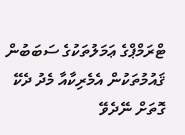ޓްރަމްޕްގެ ޢަމަލުތަކުގެ ސަބަބުން ޤައުމުތަކުން އެމެރިކާއާ މެދު ދެކޭ ގޮތަށް ނޭދެވޭ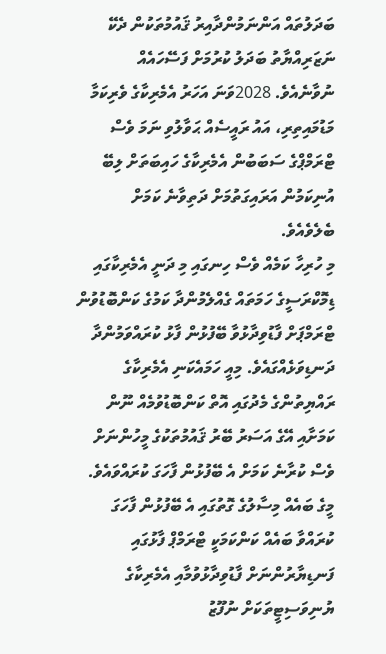ބަދަލުތައް އަންނަމުންދާއިރު ޤައުމުތަކުން ދެކޭ ނަޒަރިއްޔާތު ބަދަލު ކުރުމަށް ފަސޭހައެއް ނުވާނެއެވެ. 2028ވަނަ އަހަރު އެމެރިކާގެ ވެރިކަމާ މަޑުމައިތިރި، އައު ރައީސެއް ޙަވާލުވި ނަމަ ވެސް ޓްރަމްޕްގެ ސަބަބުން އެމެރިކާގެ ހައިބަތަށް ލިބޭ އުނިކަމުން އަރައިގަތުމަށް ދަތިވާނެ ކަމަށް ބެލެވެއެވެ.
މި ހުރިހާ ކަމެއް ވެސް ހިނގައި މި ދަނީ އެމެރިކާގައި ޑިމޮކްރަސީގެ ހަމަތައް ގެއްލެމުންދާ ކަމުގެ ކަންބޮޑުވުން ޓްރަމްޕަށް ފާޑުވިދާޅުވާ ބޭފުޅުން ފާޅު ކުރައްވަމުންދާ ދަނޑިވަޅެއްގައެވެ. މިއީ ހަމައެކަނި އެމެރިކާގެ ރައްޔިތުންގެ މެދުގައި އޮތް ކަންބޮޑުވުމެއް ނޫން ކަމަށާއި އޭގެ އަސަރު ބޭރު ޤައުމުތަކުގެ މީހުންނަށް ވެސް ކުރާނެ ކަމަށް އެ ބޭފުޅުން ފާހަގަ ކުރައްވައެވެ. މީގެ ބައެއް މިސާލުގެ ގޮތުގައި އެ ބޭފުޅުން ފާހަގަ ކުރައްވާ ބައެއް ކަންކަމަކީ ޓްރަމްޕް ފާޅުގައި ފަނޑިޔާރުންނަށް ފާޑުވިދާޅުވުމާއި އެމެރިކާގެ ޔުނިވަސިޓީތަކަށް ނުފޫޒު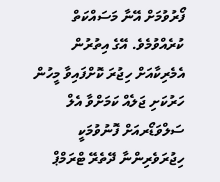ފޯރުވުމަށް އޭނާ މަސައްކަތް ކުރެއްވުމެވެ. އޭގެ އިތުރުން އެމެރިކާއަށް ހިޖުރަ ކޮށްފައިވާ މީހުން ހަރުކަށި ޖަލެއް ކަމަށްވާ އެލް ސަލްވަޑޯރއަށް ފޮނުވުމަކީ ހިޖުރަވެރިންނާ ދޭތެރޭ ޓްރަމްޕް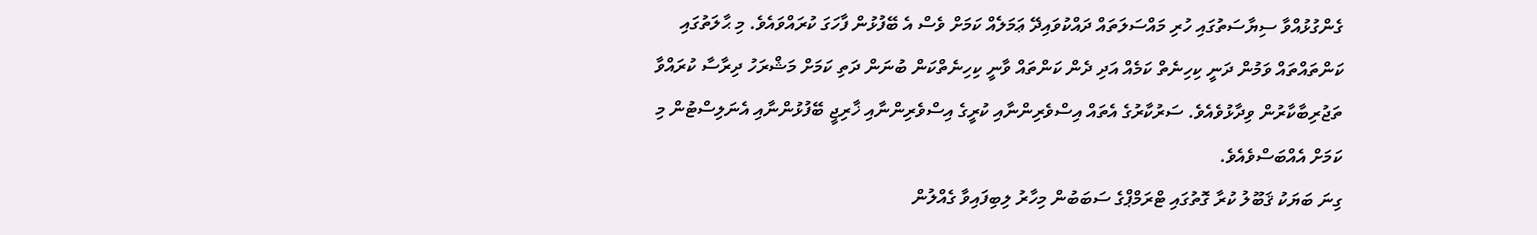ގެންގުޅުއްވާ ސިޔާސަތުގައި ހުރި މައްސަލަތައް ދައްކުވައިދޭ ޢަމަލެއް ކަމަށް ވެސް އެ ބޭފުޅުން ފާހަގަ ކުރައްވައެވެ. މި ޙާލަތުގައި ކަންތައްތައް ވަމުން ދަނީ ކިހިނެތް ކަމެއް އަދި ދެން ކަންތައް ވާނީ ކިހިނެތްކަން ބުނަން ދަތި ކަމަށް މަޝްރަހު ދިރާސާ ކުރައްވާ ތަޖުރިބާކާރުން ވިދާޅުވެއެވެ. ސަރުކާރުގެ އެތައް އިސްވެރިންނާއި ކުރީގެ އިސްވެރިންނާއި ޚާރިޖީ ބޭފުޅުންނާއި އެނަލިސްޓުން މި ކަމަށް އެއްބަސްވެއެވެ.
ގިނަ ބަޔަކު ޤަބޫލު ކުރާ ގޮތުގައި ޓްރަމްޕްގެ ސަބަބުން މިހާރު ލިބިފައިވާ ގެއްލުން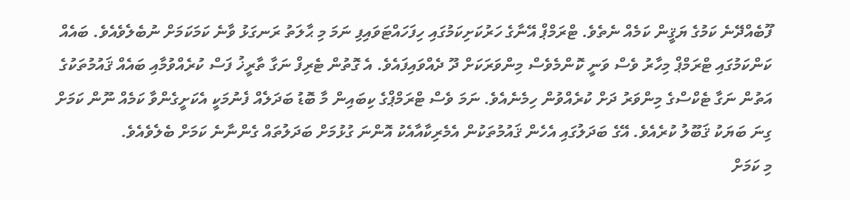ފޫބެއްދޭނެ ކަމުގެ ޔަޤީން ކަމެއް ނެތެވެ. ޓްރަމްޕް އޭނާގެ ހަރުކަށިކަމުގައި ހިފަހައްޓަވައިފި ނަމަ މި ޙާލަތު ރަނގަޅު ވާނެ ކަމަކަމަށް ނުބެލެވެއެވެ. ބައެއް ކަންކަމުގައި ޓްރަމްޕް މިހާރު ވެސް ވަނީ ކޮންމެވެސް މިންވަރަކަށް ދޫ ދެއްވައިފައެވެ. އެ ގޮތުން ޓެރިފް ނަގާ ތާރީޚު ފަސް ކުރެއްވުމާއި ބައެއް ޤައުމުތަކުގެ އަތުން ނަގާ ޓެކްސްގެ މިންވަރު ދަށް ކުރެއްވުން ހިމެނެއެވެ. ނަމަ ވެސް ޓްރަމްޕްގެ ކިބައިން މާ ބޮޑު ބަދަލެއް ފެނުމަކީ އެކަށީގެންވާ ކަމެއް ނޫން ކަމަށް ގިނަ ބަޔަކު ޤަބޫލު ކުރެއެވެ. އޭގެ ބަދަލުގައި އެހެން ޤައުމުތަކުން އެމެރިކާއާއެކު އޮންނަ ގުޅުމަށް ބަދަލުތައް ގެންނާނެ ކަމަށް ބެލެވެއެވެ.
މި ކަމަށް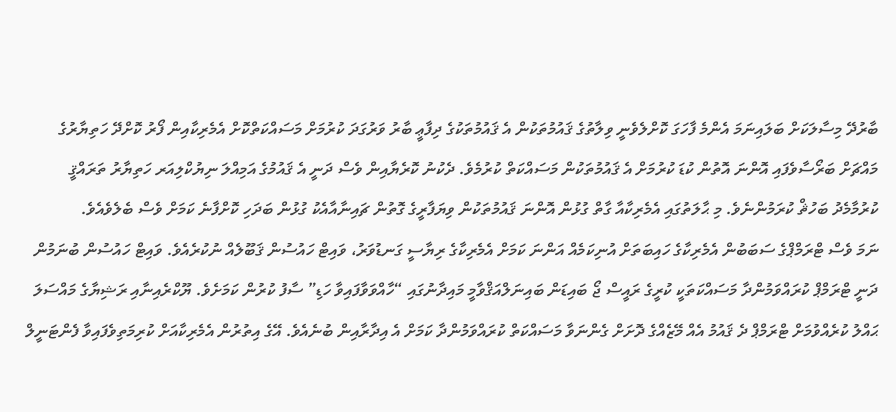ބާރުދޭ މިސާލަކަށް ބަލައިނަމަ އެންމެ ފާހަގަ ކޮށްލެވެނީ ވިލާތުގެ ޤައުމުތަކުން އެ ޤައުމުތަކުގެ ދިފާޢީ ބާރު ވަރުގަދަ ކުރުމަށް މަސައްކަތްކޮށް އެމެރިކާއިން ފޯރު ކޮށްދޭ ހަތިޔާރުގެ މައްޗަށް ބަރޯސާވެފައި އޮންނަ އޮތުން ކުޑަ ކުރުމަށް އެ ޤައުމުތަކުން މަސައްކަތް ކުރުމެވެ. ދެކުނު ކޮރެޔާއިން ވެސް ދަނީ އެ ޤައުމުގެ އަމިއްލަ ނިޔުކްލިއަރ ހަތިޔާރު ތަރައްޤީ ކުރުމާމެދު ބަހުޘް ކުރަމުންނެވެ. މި ޙާލަތުގައި އެމެރިކާއާ ގާތް ގުޅުން އޮންނަ ޤައުމުތަކުން ވިޔަފާރީގެ ގޮތުން ޗައިނާއާއެކު ގުޅުން ބަދަހި ކޮށްފާނެ ކަމަށް ވެސް ބެލެވެއެވެ.
ނަމަ ވެސް ޓްރަމްޕްގެ ސަބަބުން އެމެރިކާގެ ހައިބަތަށް އުނިކަމެއް އަންނަ ކަމަށް އެމެރިކާގެ ރިޔާސީ ގަނޑުވަރު، ވައިޓް ހައުސުން ޤަބޫލެއް ނުކުރެއެވެ. ވައިޓް ހައުސުން ބުނަމުން ދަނީ ޓްރަމްޕް ކުރައްވަމުންދާ މަސައްކަތަކީ ކުރީގެ ރައީސް ޖޯ ބައިޑަން ބައިނަލްއަޤްވާމީ މައިދާނުގައި “ހާއްވަވާފައިވާ ހަޑި” ސާފު ކުރުން ކަމަށެވެ. ޔޫކްރެއިނާއި ރަޝިޔާގެ މައްސަލަ ޙައްލު ކުރެއްވުމަށް ޓްރަމްޕް ދެ ޤައުމު އެއް މޭޒެއްގެ ދޮށަށް ގެންނަވާ މަސައްކަތް ކުރައްވަމުންދާ ކަމަށް އެ އިދާރާއިން ބުނެއެވެ. އޭގެ އިތުރުން އެމެރިކާއަށް ކުރިމަތިވެފައިވާ ފެންޓަނީލް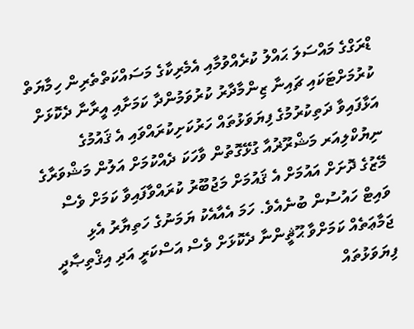ޑްރަގްގެ މައްސަލަ ޙައްލު ކުރެއްވުމާއި އެމެރިކާގެ މަސައްކަތްތެރިން ހިމާޔަތް ކުރުމަށްޓަކައި ޗައިނާ ޒިންމާދާރު ކުރުވަމުންދާ ކަމަށާއި އީރާނާ ދެކޮޅަށް އަޅާފައިވާ ދަތިކުރުމުގެ ފިޔަވަޅުތައް ހަރުކަށިކުރައްވައި އެ ޤައުމުގެ ނިޔުކްލިއަރ މަޝްރޫޜުއާ ގުޅޭގޮތުން ވާހަކަ ދެއްކުމަށް އަލުން މަޝްވަރާގެ މޭޒުގެ ދޮށަށް އައުމަށް އެ ޤައުމަށް މަޖުބޫރު ކުރައްވާފައިވާ ކަމަށް ވެސް ވައިޓް ހައުސުން ބުނެއެވެ. ހަމަ އެއާއެކު ޔަމަނުގެ ހަތިޔާރު އެޅި ޖަމާޢަތެއް ކަމަށްވާ ޙޫޘީންނާ ދެކޮޅަށް ވެސް އަސްކަރީ އަދި އިޤްތިޞާދީ ފިޔަވަޅުތައް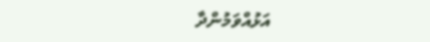އަޅުއްވަމުންދާ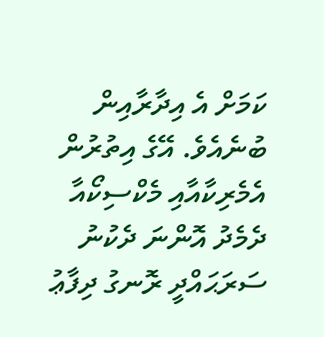ކަމަށް އެ އިދާރާއިން ބުނެއެވެ. އޭގެ އިތުރުން އެމެރިކާއާއި މެކްސިކޯއާ ދެމެދު އޮންނަ ދެކުނު ސަރަޙައްދީ ރޮނގު ދިފާޢު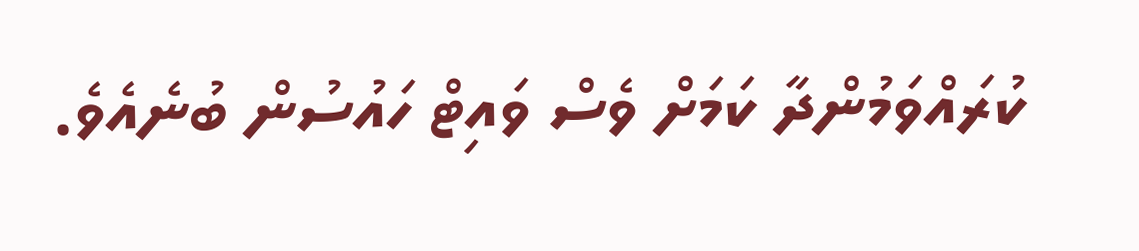ކުރައްވަމުންދާ ކަމަށް ވެސް ވައިޓް ހައުސުން ބުނެއެވެ.